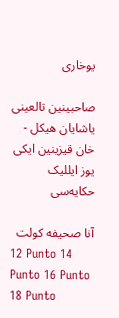یوخاری

صاحبینین تالعینی یاشایان هیکل - خان قیزینین ایکی یوز ایللیک حکایه‌سی

آنا صحیفه کولت
12 Punto 14 Punto 16 Punto 18 Punto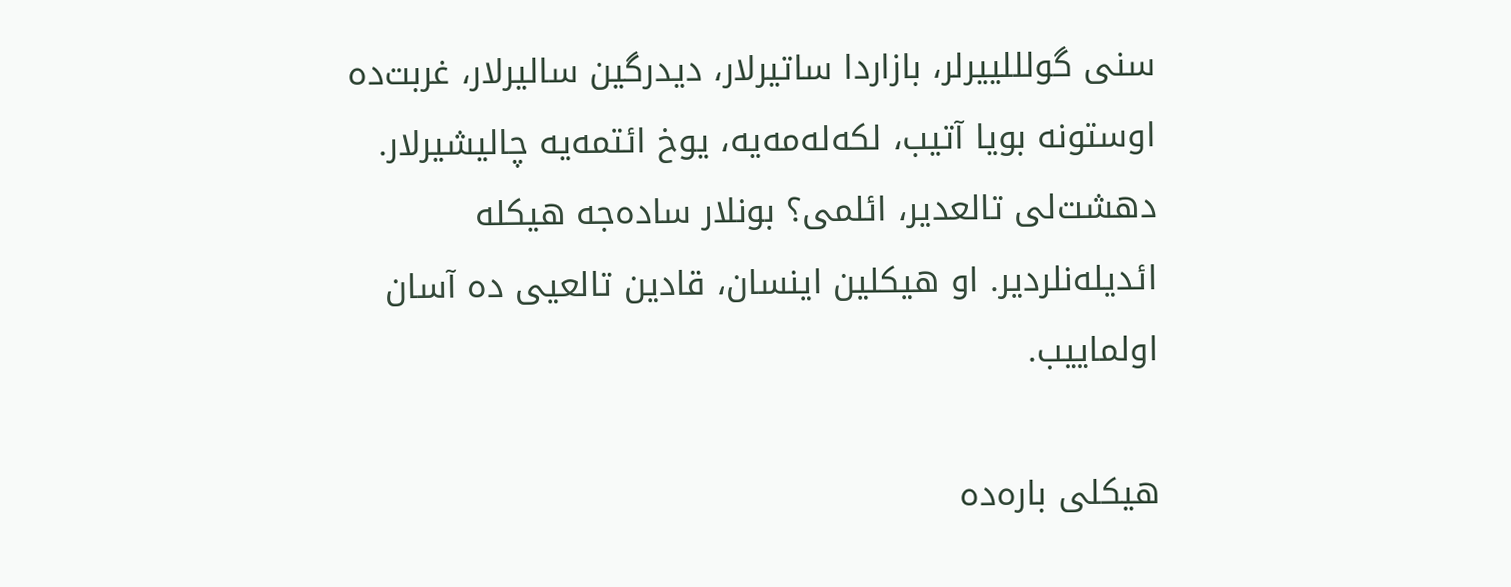سنی گولللییرلر، بازاردا ساتیرلار، دیدرگین سالیرلار، غربت‌ده اوستونه بویا آتیب، لکه‌له‌مه‌یه، یوخ ائتمه‌یه چالیشیرلار. دهشت‌لی تالعدیر، ائلمی؟ بونلار ساده‌جه هیکله ائدیله‌نلردیر. او هیکلین اینسان، قادین تالعیی ده آسان اولماییب.

هیکلی باره‌ده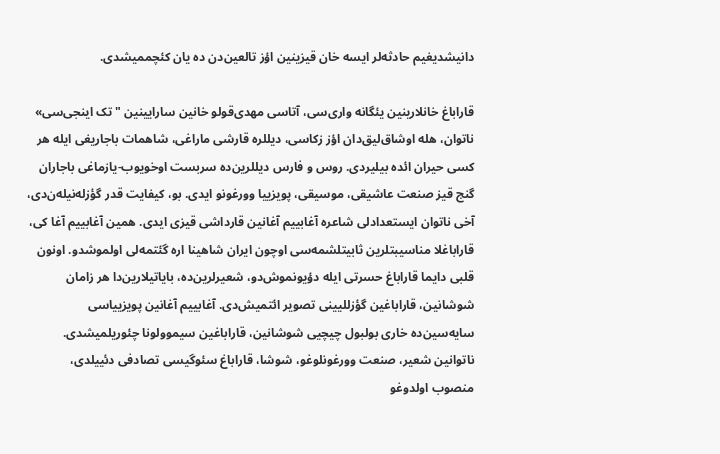دانیشدیغیم حادثه‌لر ایسه خان قیزینین اؤز تالعین‌دن ده یان کئچممیشدی.

قاراباغ خانلارینین یئگانه واری‌سی، آتاسی مهدی‌قولو خانین سارایینین "تک اینجی‌سی» ناتوان، هله اوشاق‌لیق‌دان اؤز زکاسی، دیللره قارشی ماراغی، شاهمات باجاریغی ایله هر کسی حیران ائده بیلیردی. روس و فارس دیللرین‌ده سربست اوخویوب-یازماغی باجاران گنج قیز صنعت عاشیقی، موسیقی، پویزییا وورغونو ایدی. بو، کیفایت قدر گؤزله‌نیله‌ن‌دی، آخی ناتوان ایستعدادلی شاعره آغابییم آغانین قارداشی قیزی ایدی. همین آغابییم آغا کی، قاراباغلا مناسیبتلرین ثابیتلشمه‌سی اوچون ایران شاهینا اره گئتمه‌لی اولموشدو. اونون قلبی دایما قاراباغ حسرتی ایله دؤیونموش‌دو، شعیرلرین‌ده، بایاتیلارین‌دا هر زامان شوشانین، قاراباغین گؤزللیینی تصویر ائتمیش‌دی. آغابییم آغانین پویزییاسی سایه‌سین‌ده خاری بولبول چیچیی شوشانین، قاراباغین سیموولونا چئوریلمیشدی. ناتوانین شعیر، صنعت وورغونلوغو، شوشا، قاراباغ سئوگیسی تصادفی دئییلدی، منصوب اولدوغو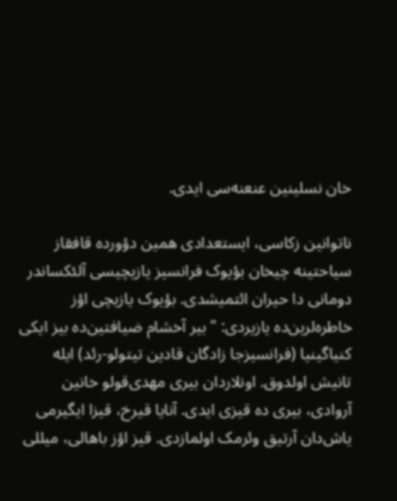خان نسلینین عنعنه‌سی ایدی.

ناتوانین زکاسی، ایستعدادی همین دؤورده قافقاز سیاحتینه چیخان بؤیوک فرانسیز یازیچیسی آلئکساندر دومانی دا حیران ائتمیشدی. بؤیوک یازیچی اؤز خاطره‌لرین‌ده یازیردی: "بیر آخشام ضیافتین‌ده بیز ایکی کنیاگینیا (فرانسیزجا زادگان قادین تیتولو-رئد) ایله تانیش اولدوق. اونلاردان بیری مهدی‌قولو خانین آروادی، بیری ده قیزی ایدی. آنایا قیرخ، قیزا ایگیرمی یاش‌دان آرتیق وئرمک اولمازدی. قیز اؤز باهالی، میللی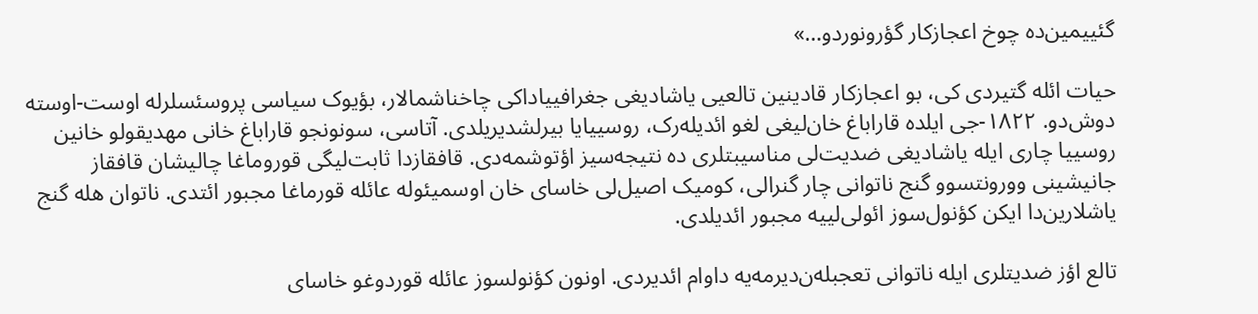گئییمین‌ده چوخ اعجازکار گؤرونوردو…»

حیات ائله گتیردی کی، بو اعجازکار قادینین تالعیی یاشادیغی جغرافییاداکی چاخناشمالار، بؤیوک سیاسی پروسئسلرله اوست-اوسته دوش‌دو. ۱۸۲۲-جی ایلده قاراباغ خان‌لیغی لغو ائدیله‌رک، روسییایا بیرلشدیریلدی. آتاسی، سونونجو قاراباغ خانی مهدیقولو خانین روسییا چاری ایله یاشادیغی ضدیت‌لی مناسیبتلری ده نتیجه‌سیز اؤتوشمه‌دی. قافقازدا ثابت‌لیگی قوروماغا چالیشان قافقاز جانیشینی وورونتسوو گنج ناتوانی چار گنرالی، کومیک اصیل‌لی خاسای خان اوسمیئوله عائله قورماغا مجبور ائتدی. ناتوان هله گنج یاشلارین‌دا ایکن کؤنول‌سوز ائولی‌لییه مجبور ائدیلدی.

تالع اؤز ضدیتلری ایله ناتوانی تعجبله‌ن‌دیرمه‌یه داوام ائدیردی. اونون کؤنولسوز عائله قوردوغو خاسای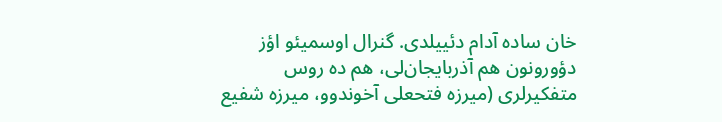خان ساده آدام دئییلدی. گنرال اوسمیئو اؤز دؤورونون هم آذربایجان‌لی، هم ده روس متفکیرلری (میرزه فتحعلی آخوندوو، میرزه شفیع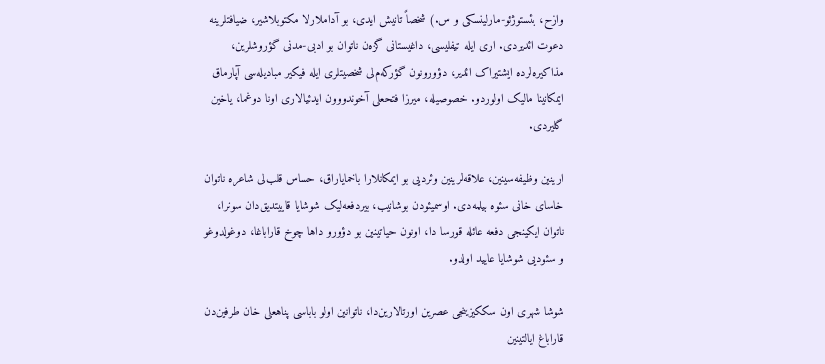وازح، بئستوژئو-مارلینسکی و س.) شخصاً تانیش ایدی، بو آداملارلا مکتوبلاشیر، ضیافتلرینه دعوت ائدیردی. اری ایله تیفلیسی، داغیستانی گزه‌ن ناتوان بو ادبی-مدنی گؤروشلرین، مذاکیره‌لرده ایشتیراک ائدیر، دؤورونون گؤرکه‌م‌لی شخصیتلری ایله فیکیر مبادیله‌سی آپارماق ایمکانینا مالیک اولوردو. خصوصیله، میرزا فتحعلی آخوندووون ایدئیالاری اونا دوغما، یاخین گلیردی.

ارینین وظیفه‌سینین، علاقه‌لرینین وئردیی بو ایمکانلارا باخمایاراق، حساس قلب‌لی شاعره ناتوان خاسای خانی سئوه بیلمه‌دی. اوسمیئودن بوشانیب، بیردفعه‌لیک شوشایا قاییتدیق‌دان سونرا، ناتوان ایکینجی دفعه عائله قورسا دا، اونون حیاتینین بو دؤورو داها چوخ قاراباغا، دوغولدوغو و سئودیی شوشایا عایید اولدو.

شوشا شهری اون سککیزینجی عصرین اورتالارین‌دا، ناتوانین اولو باباسی پناهعلی خان طرفین‌دن قاراباغ ایالتینین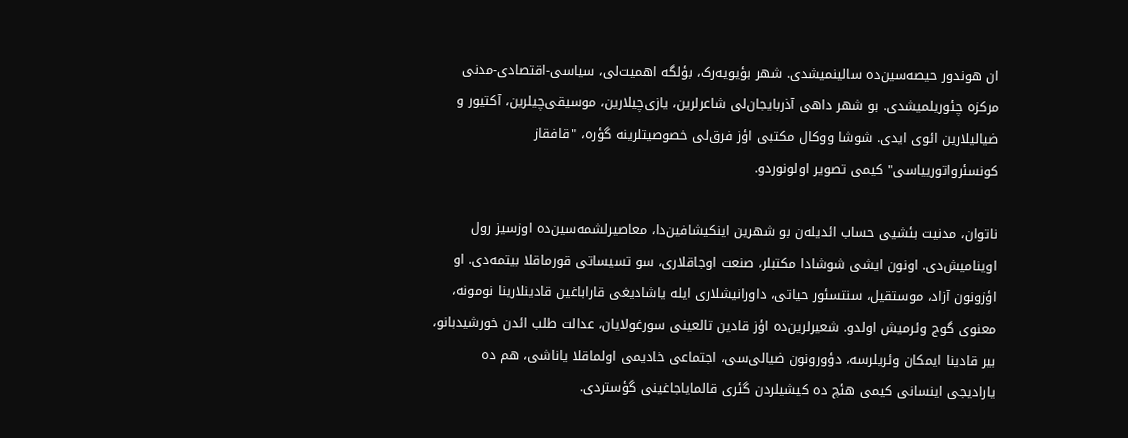ان هوندور حیصه‌سین‌ده سالینمیشدی. شهر بؤیویه‌رک، بؤلگه اهمیت‌لی، سیاسی-اقتصادی-مدنی مرکزه چئوریلمیشدی. بو شهر داهی آذربایجان‌لی شاعرلرین، یازی‌چیلارین، موسیقی‌چیلرین، آکتیور و ضیالیلارین ائوی ایدی. شوشا ووکال مکتبی اؤز فرق‌لی خصوصیتلرینه گؤره، "قافقاز کونسئرواتورییاسی" کیمی تصویر اولونوردو.

ناتوان، مدنیت بئشیی حساب ائدیله‌ن بو شهرین اینکیشافین‌دا، معاصیرلشمه‌سین‌ده اوزسیز رول اوینامیش‌دی. اونون ایشی شوشادا مکتبلر، صنعت اوجاقلاری، سو تسیساتی قورماقلا بیتمه‌دی. او اؤزونون آزاد، موستقیل، سنتسئور حیاتی، داورانیشلاری ایله یاشادیغی قاراباغین قادینلارینا نومونه، معنوی گوج وئرمیش اولدو. شعیرلرین‌ده اؤز قادین تالعینی سورغولایان، عدالت طلب ائد‌ن خورشیدبانو، بیر قادینا ایمکان وئریلرسه، دؤورونون ضیالی‌سی، اجتماعی خادیمی اولماقلا یاناشی، هم ده یارادیجی اینسانی کیمی هئچ ده کیشیلردن گئری قالمایاجاغینی گؤستردی.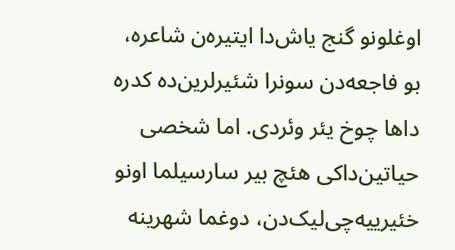اوغلونو گنج یاش‌دا ایتیره‌ن شاعره، بو فاجعه‌دن سونرا شئیرلرین‌ده کدره داها چوخ یئر وئردی. اما شخصی حیاتین‌داکی هئچ بیر سارسیلما اونو خئیرییه‌چی‌لیک‌دن، دوغما شهرینه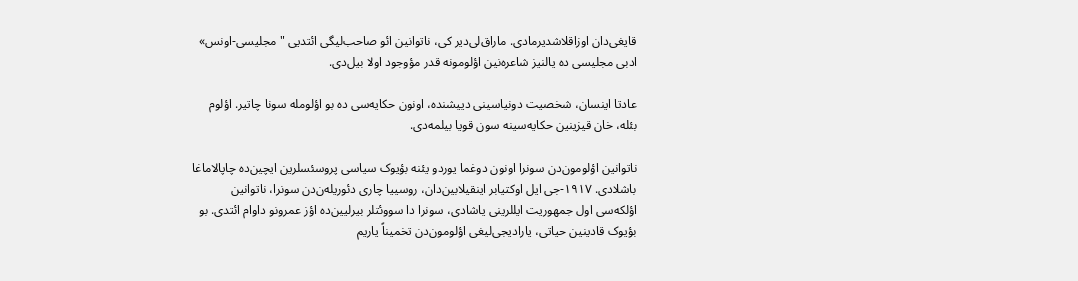قایغی‌دان اوزاقلاشدیرمادی. ماراق‌لی‌دیر کی، ناتوانین ائو صاحب‌لیگی ائتدیی "مجلیسی-اونس» ادبی مجلیسی ده یالنیز شاعره‌نین اؤلومونه قدر مؤوجود اولا بیل‌دی.

عادتا اینسان، شخصیت دونیاسینی دییشنده، اونون حکایه‌سی ده بو اؤلومله سونا چاتیر. اؤلوم بئله، خان قیزینین حکایه‌سینه سون قویا بیلمه‌دی.

ناتوانین اؤلومون‌دن سونرا اونون دوغما یوردو یئنه بؤیوک سیاسی پروسئسلرین ایچین‌ده چاپالاماغا باشلادی. ۱۹۱۷-جی ایل اوکتیابر اینقیلابین‌دان، روسییا چاری دئوریله‌ن‌دن سونرا، ناتوانین اؤلکه‌سی اول جمهوریت ایللرینی یاشادی، سونرا دا سووئتلر بیرلیین‌ده اؤز عمرونو داوام ائتدی. بو بؤیوک قادینین حیاتی، یارادیجی‌لیغی اؤلومون‌دن تخمیناً یاریم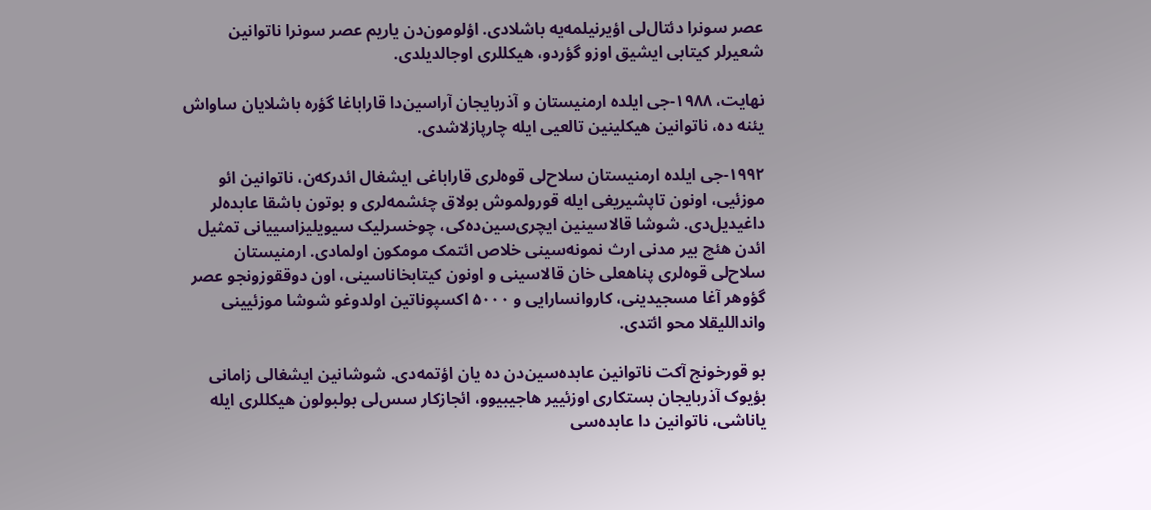عصر سونرا دئتال‌لی اؤیرنیلمه‌یه باشلادی. اؤلومون‌دن یاریم عصر سونرا ناتوانین شعیرلر کیتابی ایشیق اوزو گؤردو، هیکللری اوجالدیلدی.

نهایت، ۱۹۸۸-جی ایلده ارمنیستان و آذربایجان آراسین‌دا قاراباغا گؤره باشلایان ساواش یئنه ده، ناتوانین هیکلینین تالعیی ایله چارپازلاشدی.

۱۹۹۲-جی ایلده ارمنیستان سلاح‌لی قوه‌لری قاراباغی ایشغال ائدرکه‌ن، ناتوانین ائو موزئیی، اونون تاپشیریغی ایله قورولموش بولاق چئشمه‌لری و بوتون باشقا عابده‌لر داغیدیل‌دی. شوشا قالاسینین ایچری‌سین‌ده‌کی، چوخسرلیک سیویلیزاسییانی تمثیل ائد‌ن هئچ بیر مدنی ارث نمونه‌سینی خلاص ائتمک مومکون اولمادی. ارمنیستان سلاح‌لی قوه‌لری پناهعلی خان قالاسینی و اونون کیتابخاناسینی، اون دوققوزونجو عصر گؤوهر آغا مسجیدینی، کاروانسارایی و ۵۰۰۰ اکسپوناتین اولدوغو شوشا موزئیینی وانداللیقلا محو ائتدی.

بو قورخونج آکت ناتوانین عابده‌سین‌دن ده یان اؤتمه‌دی. شوشانین ایشغالی زامانی بؤیوک آذربایجان بستکاری اوزئییر هاجیبیوو، ائجازکار سس‌لی بولبولون هیکللری ایله یاناشی، ناتوانین دا عابده‌سی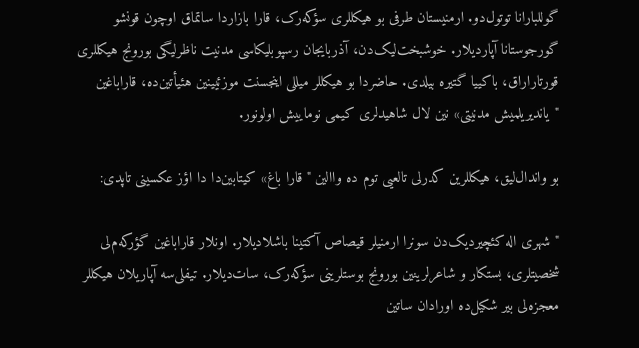گوللبارانا توتول‌دو. ارمنیستان طرفی بو هیکللری سؤکه‌رک، قارا بازاردا ساتماق اوچون قونشو گورجوستانا آپاردیلار. خوشبخت‌لیک‌دن، آذربایجان رسپوبلیکاسی مدنیت ناظرلیگی بورونج هیکللری قورتاراراق، باکییا گتیره بیلدی. حاضردا بو هیکللر میللی اینجسنت موزئیینین هئیأتین‌ده، قاراباغین "یاندیریلمیش مدنیتی» نین لال شاهیدلری کیمی نوماییش اولونور.

بو واندال‌لیق، هیکللرین کدرلی تالعیی توم ده واالین "قارا باغ» کیتابین‌دا دا اؤز عکسینی تاپدی:

"شهری اله کئچیردیک‌دن سونرا ارمنیلر قیصاص آکتینا باشلادیلار. اونلار قاراباغین گؤرکه‌م‌لی شخصیتلری، بستکار و شاعرلرینین بورونج بوستلرینی سؤکه‌رک، سات‌دیلار. تیفلی‌سه آپاریلان هیکللر معجزه‌لی بیر شکیل‌ده اورادان ساتین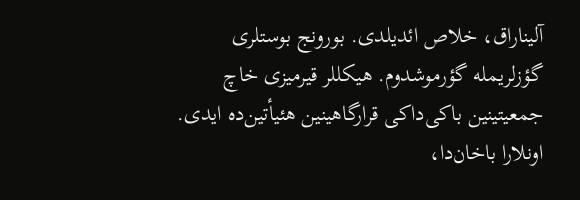آلیناراق، خلاص ائدیلدی. بورونج بوستلری گؤزلریمله گؤرموشدوم. هیکللر قیرمیزی خاچ جمعیتینین باکی‌داکی قرارگاهینین هئیأتین‌ده ایدی. اونلارا باخان‌دا،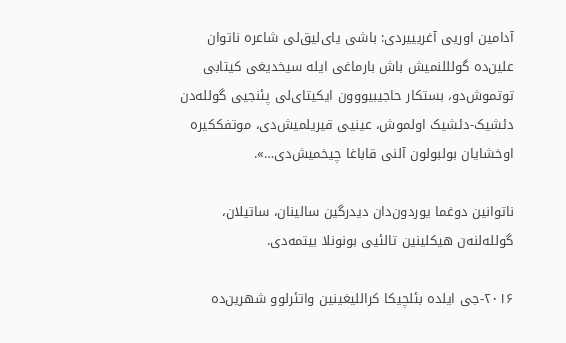آدامین اوریی آغریییردی: باشی یای‌لیق‌لی شاعره ناتوان علین‌ده گولللنمیش باش بارماغی ایله سیخدیغی کیتابی توتموش‌دو، بستکار حاجیبیووون ایکیتای‌لی پئنجیی گولله‌دن دئشیک-دئشیک اولموش، عینیی قیریلمیش‌دی، موتفککیره اوخشایان بولبولون آلنی قاباغا چیخمیش‌دی…».

ناتوانین دوغما یوردون‌دان دیدرگین سالینان، ساتیلان، گولله‌لنه‌ن هیکلینین تالئیی بونونلا بیتمه‌دی.

۲۰۱۶-جی ایلده بئلچیکا کراللیغینین واتئرلوو شهرین‌ده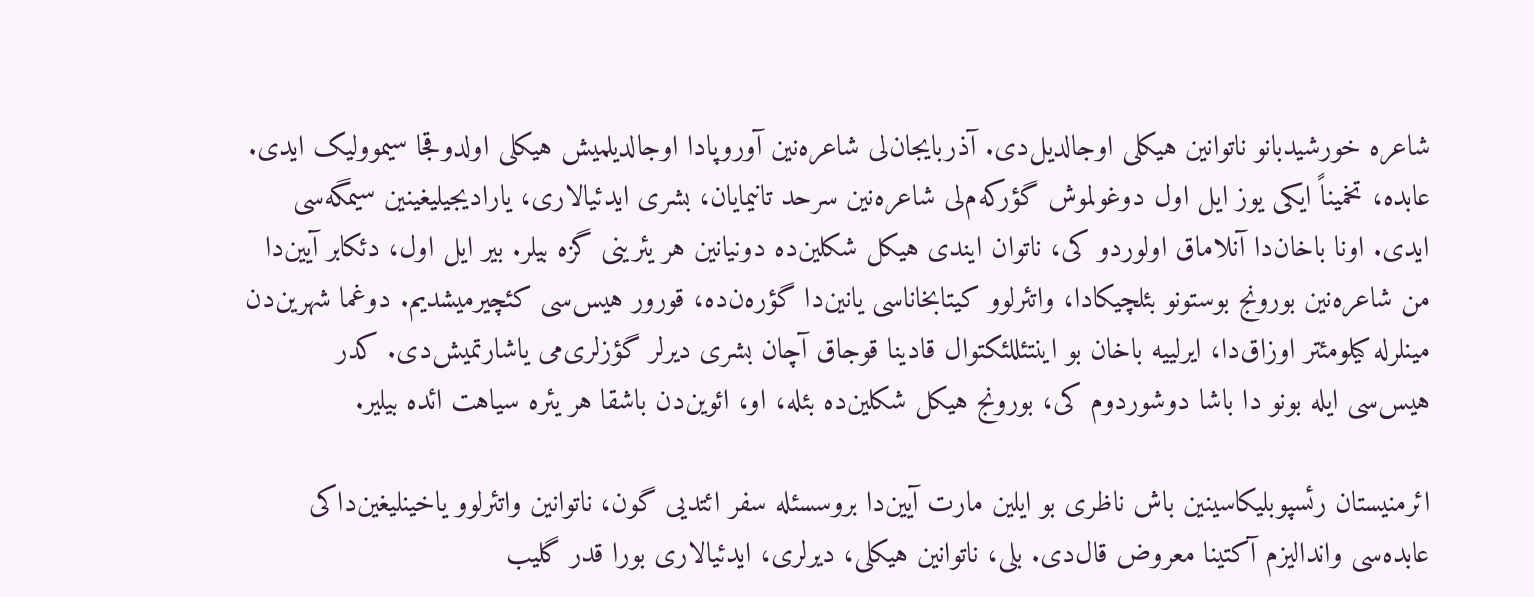شاعره خورشیدبانو ناتوانین هیکلی اوجالدیل‌دی. آذربایجان‌لی شاعره‌نین آوروپادا اوجالدیلمیش هیکلی اولدوقجا سیموولیک ایدی. عابده، تخمیناً ایکی یوز ایل اول دوغولموش گؤرکه‌م‌لی شاعره‌نین سرحد تانیمایان، بشری ایدئیالاری، یارادیجیلیغینین سیمگه‌سی ایدی. اونا باخان‌دا آنلاماق اولوردو کی، ناتوان ایندی هیکل شکلین‌ده دونیانین هر یئرینی گزه بیلر. بیر ایل اول، دئکابر آیین‌دا من شاعره‌نین بورونج بوستونو بئلچیکادا، واتئرلوو کیتابخاناسی یانین‌دا گؤره‌ن‌ده، قورور هیس‌سی کئچیرمیشدیم. دوغما شهرین‌دن مینلرله کیلومئتر اوزاق‌دا، ایر‌لییه باخان بو اینتئللئکتوال قادینا قوجاق آچان بشری دیرلر گؤزلری‌می یاشارتمیش‌دی. کدر هیس‌سی ایله بونو دا باشا دوشوردوم کی، بورونج هیکل شکلین‌ده بئله، او، ائوین‌دن باشقا هر یئره سیاهت ائده بیلیر.

ائرمنیستان رئسپوبلیکاسینین باش ناظری بو ایلین مارت آیین‌دا بروسسئله سفر ائتدیی گون، ناتوانین واتئرلوو یاخینلیغین‌داکی عابده‌سی واندالیزم آکتینا معروض قال‌دی. بلی، ناتوانین هیکلی، دیرلری، ایدئیالاری بورا قدر گلیب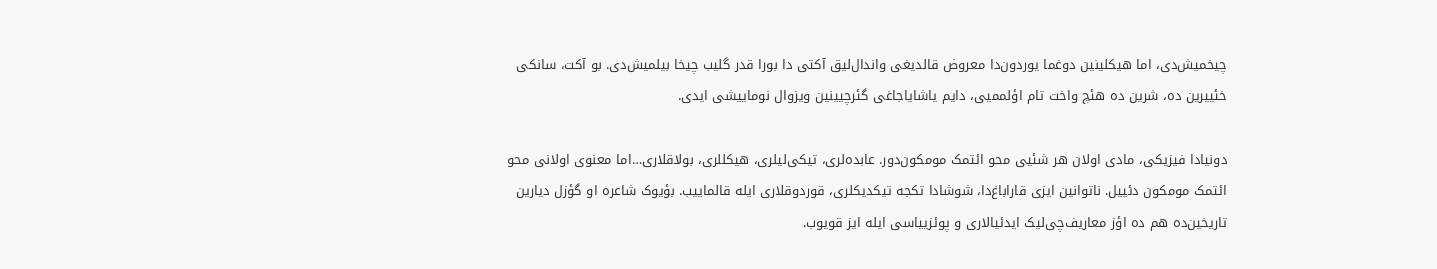چیخمیش‌دی، اما هیکلینین دوغما یوردون‌دا معروض قالدیغی واندال‌لیق آکتی دا بورا قدر گلیب چیخا بیلمیش‌دی. بو آکت، سانکی خئییرین ده، شرین ده هئچ واخت تام اؤلممیی، دایم یاشایاجاغی گئرچیینین ویزوال نوماییشی ایدی.

دونیادا فیزیکی، مادی اولان هر شئیی محو ائتمک مومکون‌دور. عابده‌لری، تیکی‌لیلری، هیکللری، بولاقلاری…اما معنوی اولانی محو ائتمک مومکون دئییل. ناتوانین ایزی قاراباغ‌دا، شوشادا تکجه تیکدیکلری، قوردوقلاری ایله قالماییب. بؤیوک شاعره او گؤزل دیارین تاریخین‌ده هم ده اؤز معاریف‌چی‌لیک ایدئیالاری و پوئزییاسی ایله ایز قویوب.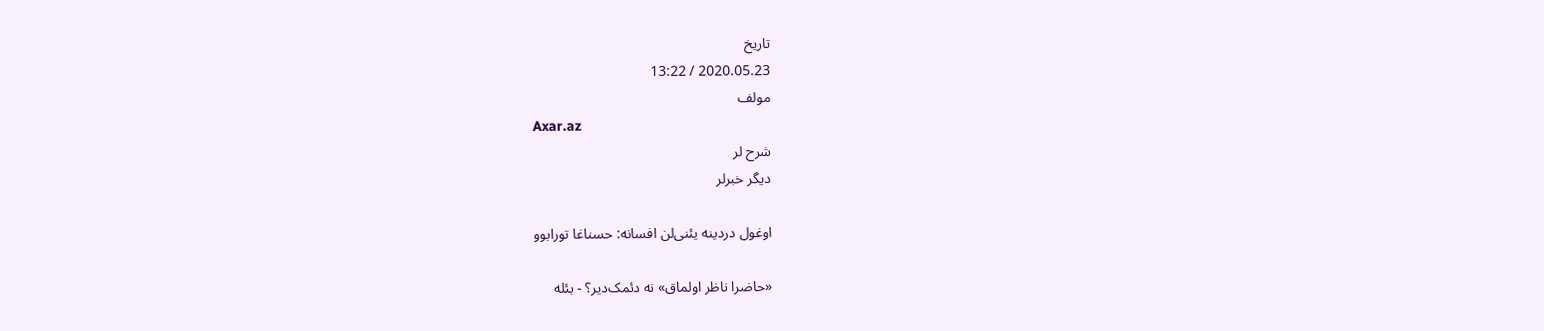تاریخ
2020.05.23 / 13:22
مولف
Axar.az
شرح لر
دیگر خبرلر

اوغول دردینه یئنی‌لن افسانه: حسناغا تورابوو

«حاضرا ناظر اولماق» نه دئمک‌دیر؟ - بئله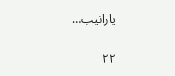یارانیب…

۲۲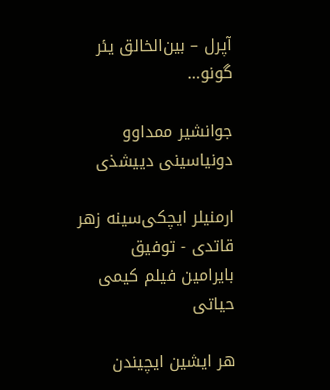آپرل – بین‌الخالق یئر گونو…

جوانشیر ممداوو دونیاسینی دییشذی

ارمنیلر ایچکی‌سینه زهر قاتدی - توفیق بایرامین فیلم کیمی حیاتی

هر ایشین ایچیندن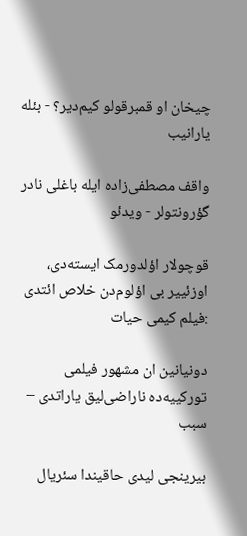چیخان او قمبرقولو کیم‌دیر؟ - بئله یارانیب

واقف مصطفی‌زاده ایله باغلی نادر گؤرونتولر - ویدئو

قوچولار اؤلدورمک ایسته‌دی، اوزئییر بی اؤلوم‌دن خلاص ائتدی :فیلم کیمی حیات

دونیانین ان مشهور فیلمی تورکییه‌ده ناراضی‌لیق یاراتدی – سبب

بیرینجی لیدی حاقیندا سئریال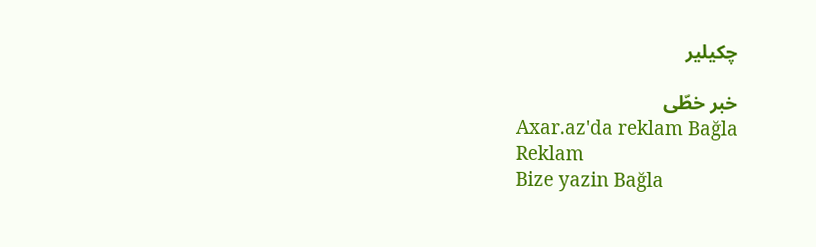چکیلیر

خبر خطّی
Axar.az'da reklam Bağla
Reklam
Bize yazin Bağla